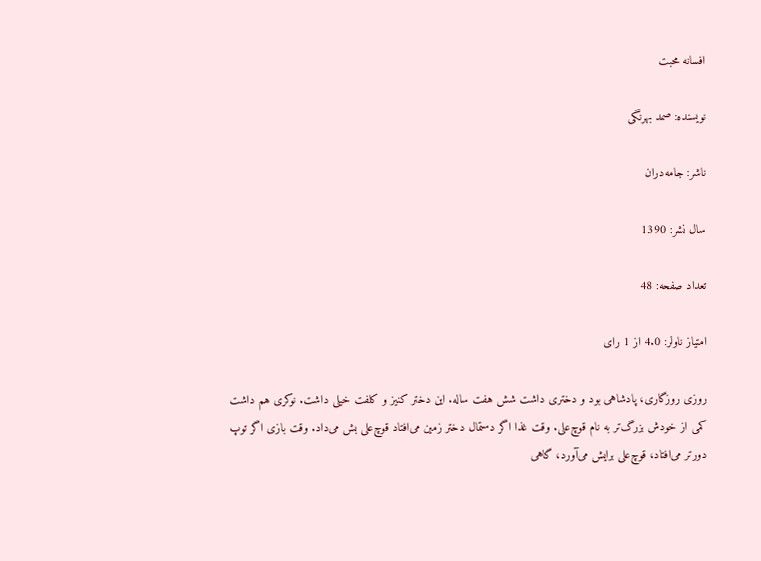افسانه محبت

نویسنده: صمد بهرنگی

ناشر: جامه‌دران

سال نشر: 1390

تعداد صفحه: 48

امتیاز ناولر: 4.0 از 1 رای

روزی روزگاری، پادشاهی بود و دختری داشت شش هفت ساله. این دختر کنیز و کلفت خیلی داشت. نوکری هم داشت کمی از خودش بزرگ‌تر به نام قوچ‌علی. وقت غذا اگر دستمال دختر زمین می‌افتاد قوچ‌علی بش می‌داد. وقت بازی اگر توپ دورتر می‌افتاد، قوچ‌علی برایش می‌آورد، گاهی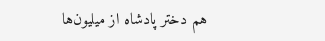هم دختر پادشاه از میلیون‌ها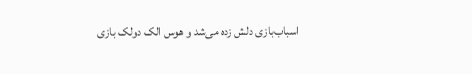اسباب‌بازی دلش زده می‌شد و هوس الک دولک بازی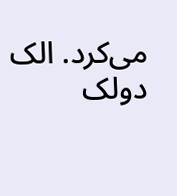می‌کرد. الک دولک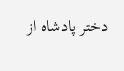دختر پادشاه از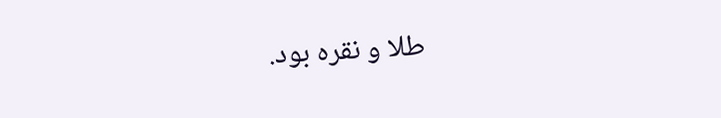طلا و نقره بود.